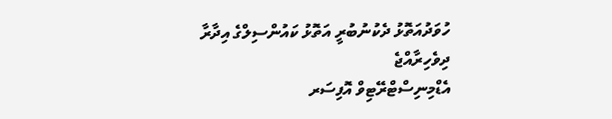ހުވަދުއަތޮޅު ދެކުނުބުރީ އަތޮޅު ކައުންސިލްގެ އިދާރާ
ދިވެހިރާއްޖެ
އެޑްމިނިސްޓްރޭޓިވް އޮފިސަރ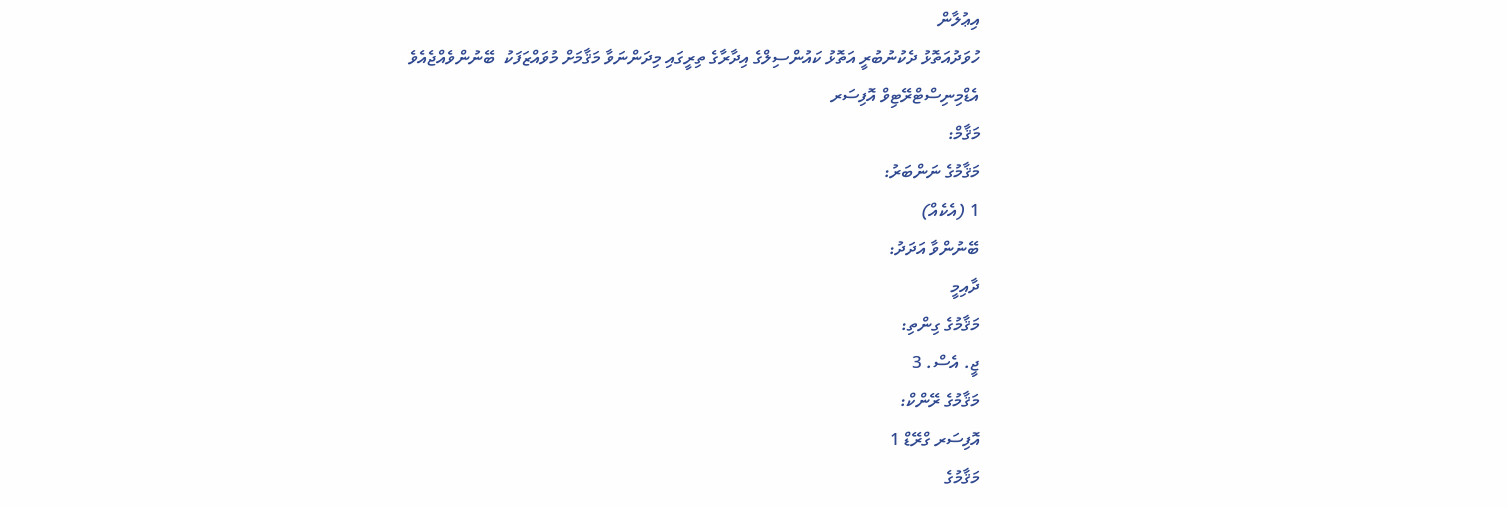އިޢުލާން
ހުވަދުއަތޮޅު ދެކުނުބުރީ އަތޮޅު ކައުންސިލްގެ އިދާރާގެ ތިރީގައި މިދަންނަވާ މަޤާމަށް މުވައްޒަފަކު  ބޭނުންވެއްޖެއެވެ
އެޑްމިނިސްޓްރޭޓިވް އޮފިސަރ
މަޤާމް:
މަޤާމުގެ ނަންބަރު:
1 (އެކެއް)
ބޭނުންވާ އަދަދު:
ދާއިމީ
މަޤާމުގެ ގިންތި:
ޖީ. އެސް. 3
މަޤާމުގެ ރޭންކް:
އޮފިސަރ ގްރޭޑް 1
މަޤާމުގެ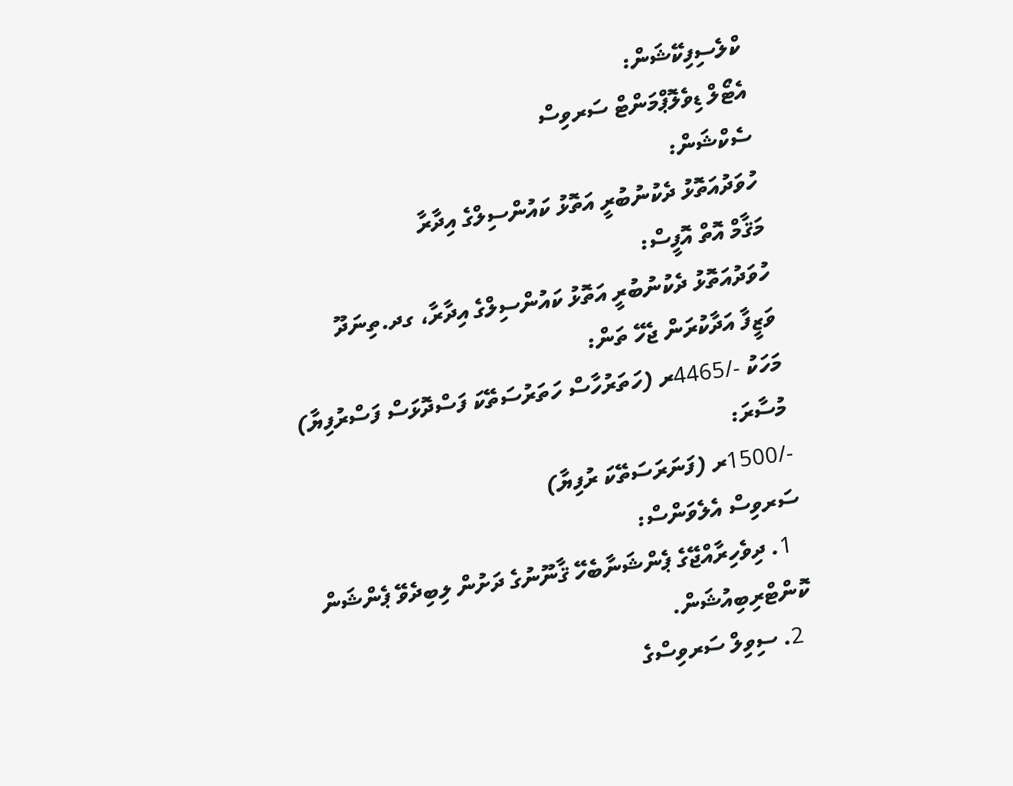ކްލެސިފިކޭޝަން:
އެޓޯލް ޑިވެލޮޕްމަންޓް ސަރވިސް
ސެކްޝަން:
ހުވަދުއަތޮޅު ދެކުނުބުރީ އަތޮޅު ކައުންސިލްގެ އިދާރާ
މަޤާމް އޮތް އޮފީސް:
ހުވަދުއަތޮޅު ދެކުނުބުރީ އަތޮޅު ކައުންސިލްގެ އިދާރާ، ގދ.ތިނަދޫ
ވަޒީފާ އަދާކުރަން ޖެހޭ ތަން:
މަހަކު -/4465ރ (ހަތަރުހާސް ހަތަރުސަތޭކަ ފަސްދޮޅަސް ފަސްރުފިޔާ)
މުސާރަ:
-/1500ރ (ފަނަރަސަތޭކަ ރުފިޔާ)
ސަރވިސް އެލެވަންސް:
  1. ދިވެހިރާއްޖޭގެ ޕެންޝަނާބެހޭ ޤާނޫނުގެ ދަށުން ލިބިދެވޭ ޕެންޝަން ކޮންޓްރިބިއުޝަން.
  2. ސިވިލް ސަރވިސްގެ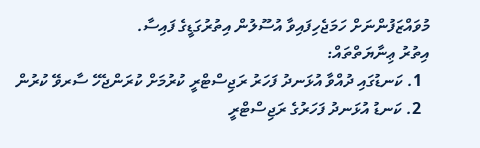މުވައްޒަފުންނަށް ހަމަޖެހިފައިވާ އުސޫލުން އިތުރުގަޑީގެ ފައިސާ.
އިތުރު ޢިނާޔަތްތައް:
  1. ކަނޑުގައި ދުއްވާ އުޅަނދު ފަހަރު ރަޖިސްޓްރީ ކުރުމަށް ކުރަންޖެހޭ ސާރވޭ ކުރުން
  2. ކަނޑު އުޅަނދު ފަހަރުގެ ރަޖިސްޓްރީ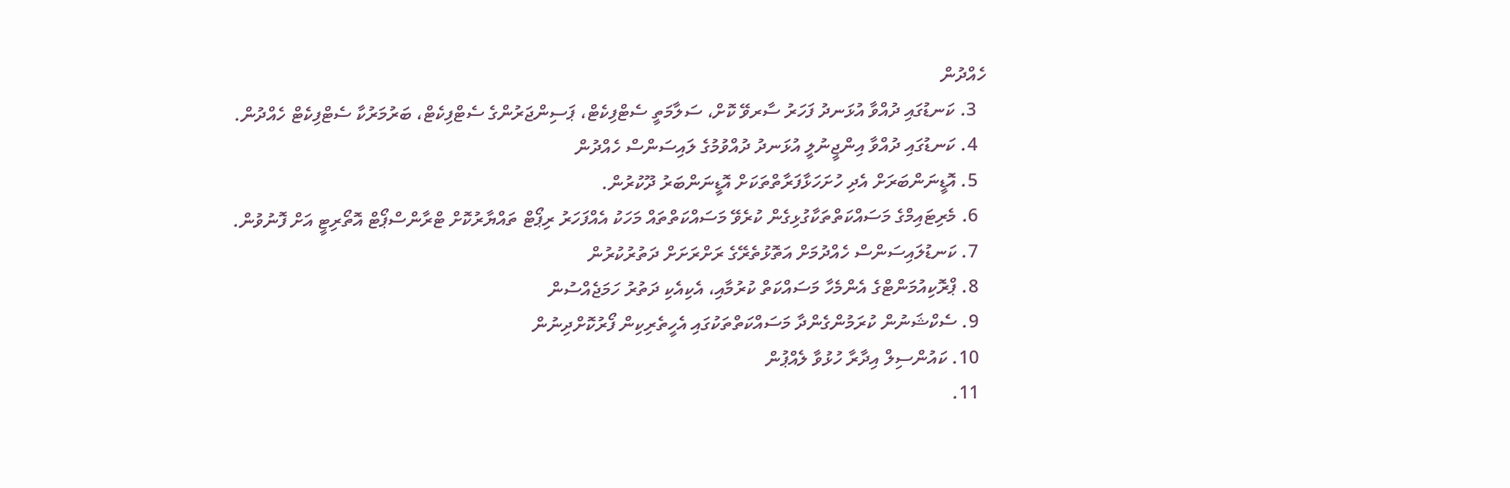ހެއްދުން
  3. ކަނޑުގައި ދުއްވާ އުޅަނދު ފަހަރު ސާރވޭ ކޮށް، ސަލާމަތީ ސެޓްފިކެޓް، ޕަސިންޖަރުންގެ ސެޓްފިކެޓް، ބަރުމަރުކާ ސެޓްފިކެޓް ހެއްދުން.
  4. ކަނޑުގައި ދުއްވާ އިންޖީނުލީ އުޅަނދު ދުއްވުމުގެ ލައިސަންސް ހެއްދުން
  5. އޮޑީނަންބަރަށް އެދި ހުށަހަޅާފަރާތްތަކަށް އޮޑީނަންބަރު ދޫކުރުން.
  6. މެރިޓައިމްގެ މަސައްކަތްތަކާގުޅިގެން ކުރެވޭ މަސައްކަތްތައް މަހަކު އެއްފަހަރު ރިޕޯޓް ތައްޔާރުކޮށް ޓްރާންސްޕޯޓް އޮތޯރިޓީ އަށް ފޮނުވުން.
  7. ކަނޑުލައިސަންސް ހެއްދުމަށް އަތޮޅުތެރޭގެ ރަށްރަށަށް ދަތުރުކުރުން
  8. ޕްރޮކިއުމަންޓްގެ އެންމެހާ މަސައްކަތް ކުރުމާއި، އެކިއެކި ދަތުރު ހަމަޖެއްސުން
  9. ސެކްޝަނުން ކުރަމުންގެންދާ މަސައްކަތްތަކުގައި އެހީތެރިކިން ފޯރުކޮށްދިނުން
  10. ކައުންސިލް އިދާރާ ހުޅުވާ ލެއްޕުން
  11.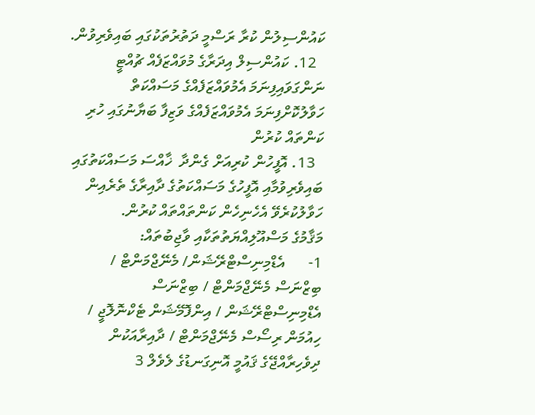ކައުންސިލުން ކުރާ ރަސްމީ ދަތުރުތަކުގައި ބައިވެރިވުން.
  12. ކައުންސިލް އިދަރާގެ މުވައްޒަފެއް ޗުއްޓީ ނަންގަވައިފިނަމަ އެމުވައްޒަފެއްގެ މަސައްކަތް ހަވާލުކޮށްފިނަމަ އެމުވައްޒަފެއްގެ ވަޒިފާ ބަޔާނުގައި ހުރި ކަންތައް ކުރުން
  13. އޮފީހުން ކުރިއަށް ގެންދާ  ޚާއްސަ މަސައްކަތުގައި ބައިވެރިވުމާއި އޮފީހުގެ މަސައްކަތުގެ ދާއިރާގެ ތެރެއިން ހަވާލުކުރެވޭ އެހެނިހެން ކަންތައްތައް ކުރުން.
މަޤާމުގެ މަސްއޫލިއްޔަތުތަކާއި ވާޖިބުތައް:
1-      އެޑްމިނިސްޓްރޭޝަން/ މެނޭޖްމަންޓް / ބިޒްނަސް މެނޭޖްމަންޓް / ބިޒްނަސް އެޑްމިނިސްޓްރޭޝަން / އިންފޮމޭޝަން ޓެކްނޮލޮޖީ / ހިއުމަން ރިސޯސް މެނޭޖްމަންޓް / ދާއިރާއަކުން ދިވެހިރާއްޖޭގެ ޤައުމީ އޮނިގަނޑުގެ ލެވެލް 3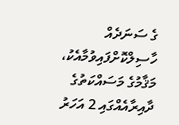ގެ ސަނަދެއް ހާސިލްކޮށްފައިވުމާއެކު، މަޤާމުގެ މަސައްކަތުގެ ދާއިރާއެއްގައި 2 އަހަރު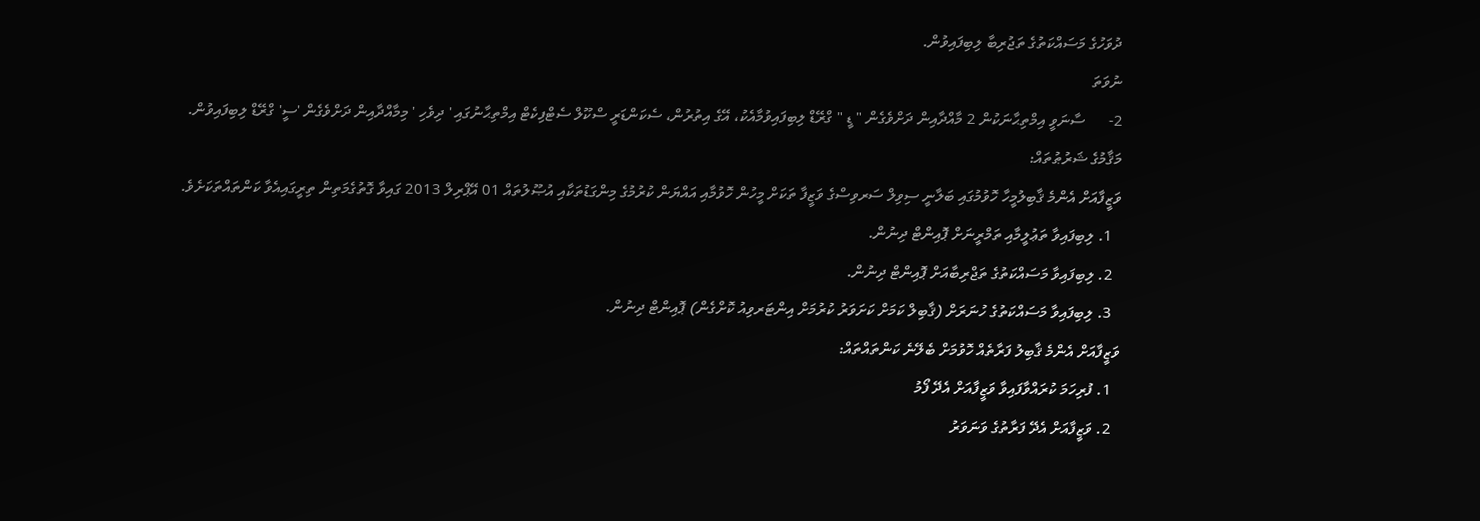ދުވަހުގެ މަސައްކަތުގެ ތަޖުރިބާ ލިބިފައިވުން.
ނުވަތަ
2-      ސާނަވީ އިމްތިޙާނަކުން 2 މާއްދާއިން ދަށްވެގެން " ޑީ " ގްރޭޑް ލިބިފައިވުމާއެކު، އޭގެ އިތުރުން، ސެކަންޑަރީ ސްކޫލް ސެޓްފިކެޓް އިމްތިޙާނުގައި ' ދިވެހި ' މިމާއްދާއިން ދަށްވެގެން 'ސީ' ގްރޭޑް ލިބިފައިވުން.
މަޤާމުގެ ޝަރުޠުތައް:
ވަޒީފާއަށް އެންމެ ޤާބިލުމީހާ ހޮވުމުގައި ބަލާނީ ސިވިލް ސަރވިސްގެ ވަޒީފާ ތަކަށް މީހުން ހޮވުމާއި އައްޔަން ކުރުމުގެ މިންގަޑުތަކާއި އުޞޫލުތައް 01 އޭޕްރިލް 2013 ގައިވާ ގޮތުގެމަތިން ތިރީގައިއެވާ ކަންތައްތަކަށެވެ.
  1. ލިބިފައިވާ ތަޢުލީމާއި ތަމްރީނަށް ޕޮއިންޓް ދިނުން.
  2. ލިބިފައިވާ މަސައްކަތުގެ ތަޖްރިބާއަށް ޕޮއިންޓް ދިނުން.
  3. ލިބިފައިވާ މަސައްކަތުގެ ހުނަރަށް (ޤާބިލް ކަމަށް ކަށަވަރު ކުރުމަށް އިންޓަރވިއު ކޮށްގެން) ޕޮއިންޓް ދިނުން.
ވަޒީފާއަށް އެންމެ ޤާބިލު ފަރާތެއް ހޮވުމަށް ބެލޭނެ ކަންތައްތައް:
  1. ފުރިހަމަ ކުރައްވާފައިވާ ވަޒީފާއަށް އެދޭ ފޯމު
  2. ވަޒީފާއަށް އެދޭ ފަރާތުގެ ވަނަވަރު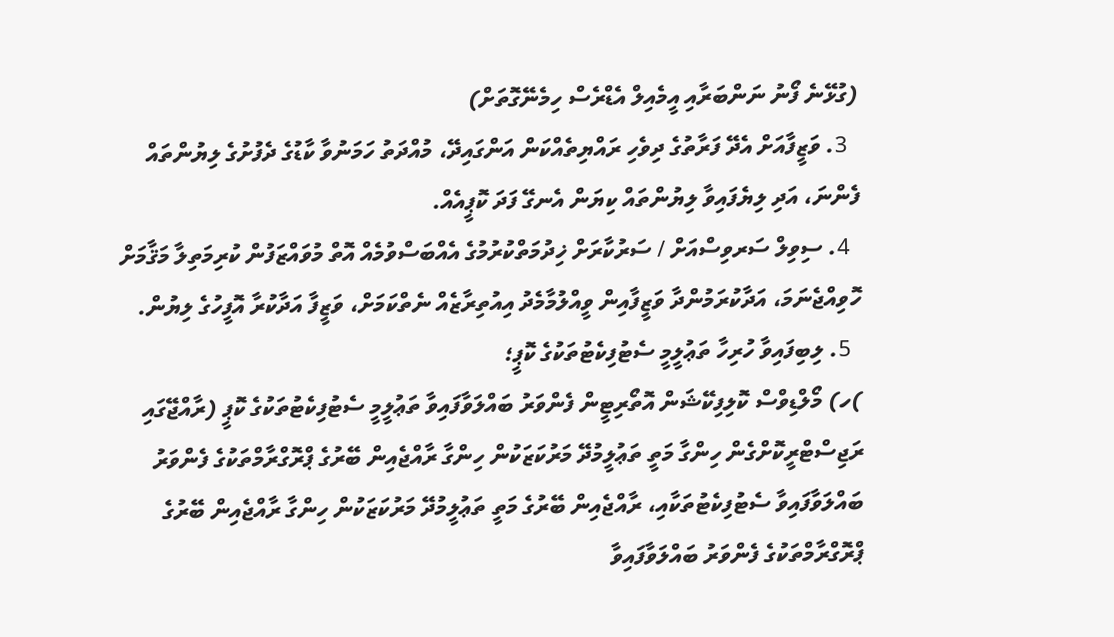(ގުޅޭނެ ފޯނު ނަންބަރާއި އީމެއިލް އެޑްރެސް ހިމެނޭގޮތަށް)
  3. ވަޒީފާއަށް އެދޭ ފަރާތުގެ ދިވެހި ރައްޔިތެއްކަން އަންގައިދޭ، މުއްދަތު ހަމަނުވާ ކާޑުގެ ދެފުށުގެ ލިޔުންތައް ފެންނަ، އަދި ލިޔެފައިވާ ލިޔުންތައް ކިޔަން އެނގޭ ފަދަ ކޮޕީއެއް.
  4. ސިވިލް ސަރވިސްއަށް / ސަރުކާރަށް ޚިދުމަތްކުރުމުގެ އެއްބަސްވުމެއް އޮތް މުވައްޒަފުން ކުރިމަތިލާ މަޤާމަށް ހޮވިއްޖެނަމަ، އަދާކުރަމުންދާ ވަޒީފާއިން ވީއްލުމާމެދު އިއުތިރާޒެއް ނެތްކަމަށް، ވަޒީފާ އަދާކުރާ އޮފީހުގެ ލިޔުން.
  5. ލިބިފައިވާ ހުރިހާ ތަޢުލީމީ ސެޓުފިކެޓުތަކުގެ ކޮޕީ؛
)ހ) މޯލްޑިވްސް ކޮލިފިކޭޝަން އޮތޯރިޓީން ފެންވަރު ބައްލަވާފައިވާ ތަޢުލީމީ ސެޓުފިކެޓުތަކުގެ ކޮޕީ (ރާއްޖޭގައި ރަޖިސްޓްރީކޮށްގެން ހިންގާ މަތީ ތަޢުލީމުދޭ މަރުކަޒަކުން ހިންގާ ރާއްޖެއިން ބޭރުގެ ޕްރޮގްރާމްތަކުގެ ފެންވަރު ބައްލަވާފައިވާ ސެޓުފިކެޓުތަކާއި، ރާއްޖެއިން ބޭރުގެ މަތީ ތަޢުލީމުދޭ މަރުކަޒަކުން ހިންގާ ރާއްޖެއިން ބޭރުގެ ޕްރޮގްރާމްތަކުގެ ފެންވަރު ބައްލަވާފައިވާ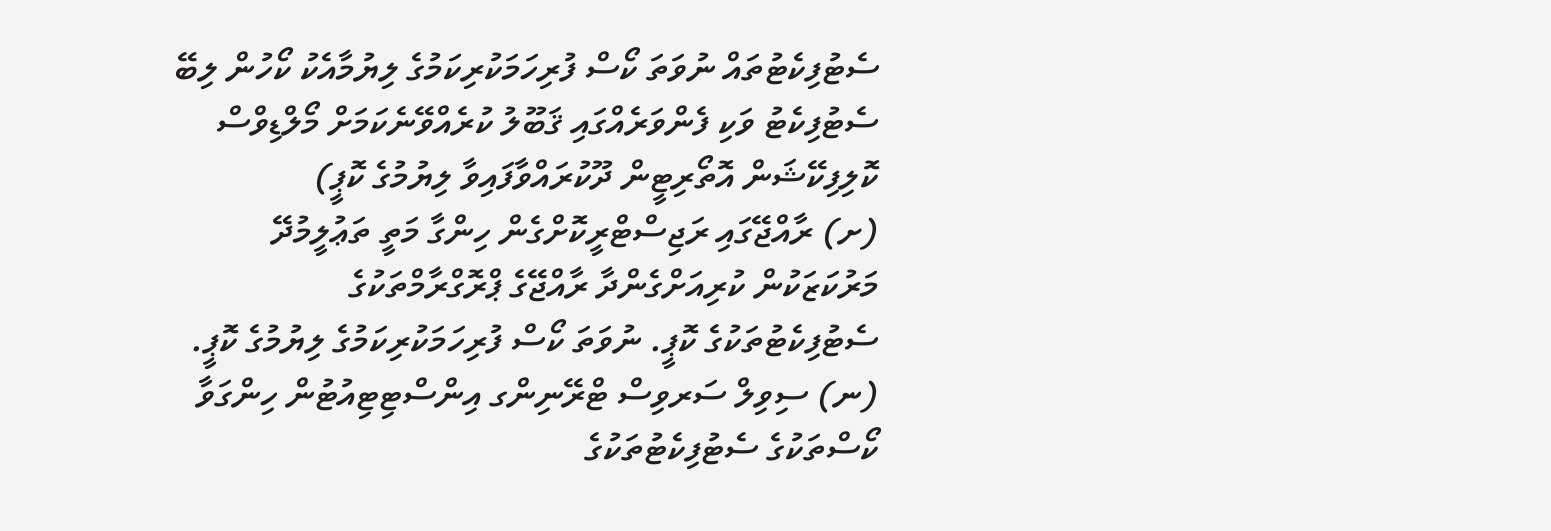ސެޓުފިކެޓުތައް ނުވަތަ ކޯސް ފުރިހަމަކުރިކަމުގެ ލިޔުމާއެކު ކޯހުން ލިބޭ ސެޓުފިކެޓު ވަކި ފެންވަރެއްގައި ޤަބޫލު ކުރެއްވޭނެކަމަށް މޯލްޑިވްސް ކޮލިފިކޭޝަން އޮތޯރިޓީން ދޫކުރައްވާފައިވާ ލިޔުމުގެ ކޮޕީ)
(ށ) ރާއްޖޭގައި ރަޖިސްޓްރީކޮށްގެން ހިންގާ މަތީ ތަޢުލީމުދޭ މަރުކަޒަކުން ކުރިއަށްގެންދާ ރާއްޖޭގެ ޕްރޮގްރާމްތަކުގެ ސެޓުފިކެޓުތަކުގެ ކޮޕީ. ނުވަތަ ކޯސް ފުރިހަމަކުރިކަމުގެ ލިޔުމުގެ ކޮޕީ.
(ނ) ސިވިލް ސަރވިސް ޓްރޭނިންގ އިންސްޓިޓިއުޓުން ހިންގަވާ ކޯސްތަކުގެ ސެޓުފިކެޓުތަކުގެ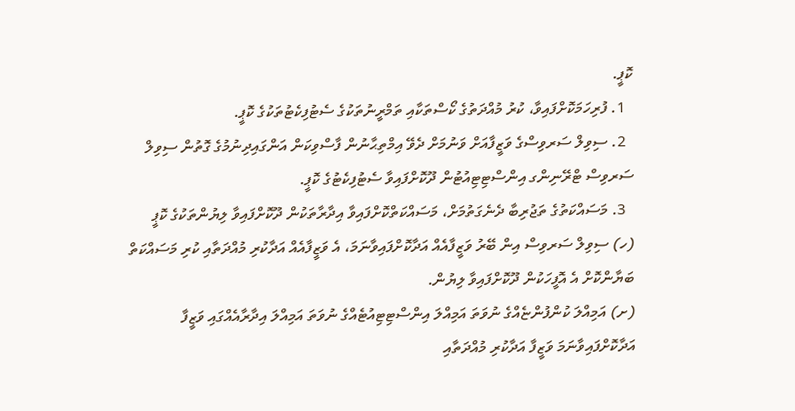ކޮޕީ.
  1. ފުރިހަމަކޮށްފައިވާ، ކުރު މުއްދަތުގެ ކޯސްތަކާއި ތަމްރީނުތަކުގެ ސެޓުފިކެޓުތަކުގެ ކޮޕީ.
  2. ސިވިލް ސަރވިސްގެ ވަޒީފާއަށް ވަނުމަށް ދެވޭ އިމްތިޙާނުން ފާސްވިކަން އަންގައިދިނުމުގެ ގޮތުން ސިވިލް ސަރވިސް ޓްރޭނިންގ އިންސްޓިޓިއުޓުން ދޫކޮށްފައިވާ ސެޓުފިކެޓުގެ ކޮޕީ.
  3. މަސައްކަތުގެ ތަޖުރިބާ ދެނެގަތުމަށް، މަސައްކަތްކޮށްފައިވާ އިދާރާތަކުން ދޫކޮށްފައިވާ ލިޔުންތަކުގެ ކޮޕީ
(ހ) ސިވިލް ސަރވިސް އިން ބޭރު ވަޒީފާއެއް އަދާކޮށްފައިވާނަމަ، އެ ވަޒީފާއެއް އަދާކުރި މުއްދަތާއި ކުރި މަސައްކަތް ބަޔާންކޮށް އެ އޮފީހަކުން ދޫކޮށްފައިވާ ލިޔުން.
(ށ) އަމިއްލަ ކުންފުންޏެއްގެ ނުވަތަ އަމިއްލަ އިންސްޓިޓިއުޓެއްގެ ނުވަތަ އަމިއްލަ އިދާރާއެއްގައި ވަޒީފާ އަދާކޮށްފައިވާނަމަ ވަޒީފާ އަދާކުރި މުއްދަތާއި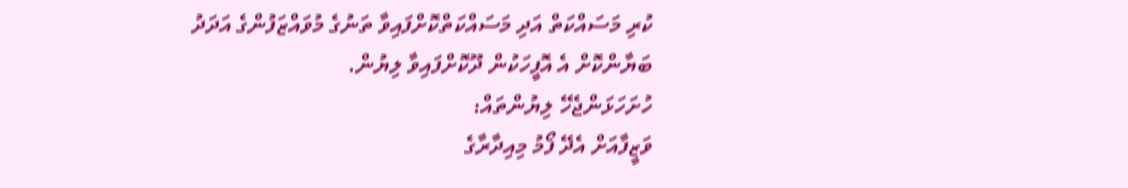ކުރި މަސައްކަތް އަދި މަސައްކަތްކޮށްފައިވާ ތަނުގެ މުވައްޒަފުންގެ އަދަދު ބަޔާންކޮށް އެ އޮފީހަކުން ދޫކޮށްފައިވާ ލިޔުން.
ހުށަހަޅަންޖެހޭ ލިޔުންތައް:
ވަޒީފާއަށް އެދޭ ފޯމު މިއިދާރާގެ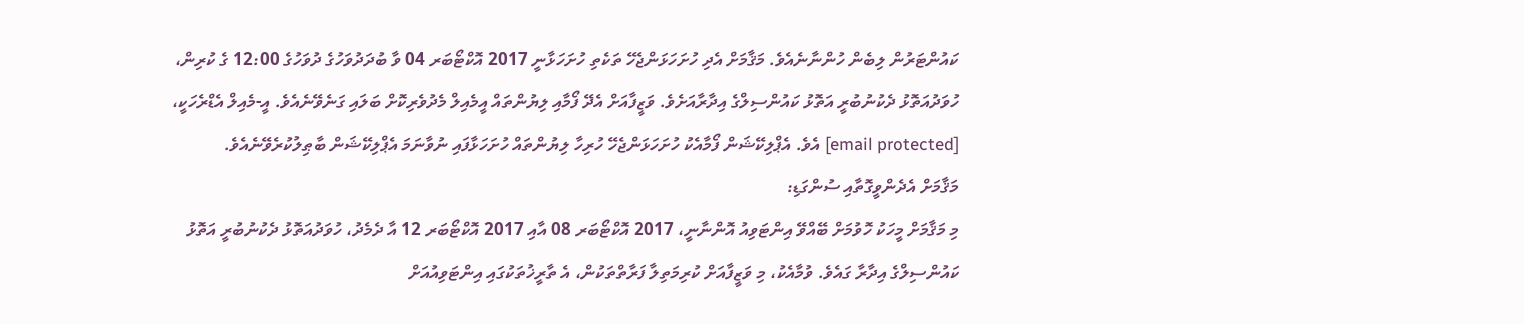ކައުންޓަރުން ލިބެން ހުންނާނެއެވެ. މަޤާމަށް އެދި ހުށަހަޅަންޖެހޭ ތަކެތި ހުށަހަޅާނީ 2017 އޮކްޓޯބަރ 04 ވާ ބުދަދުވަހުގެ ދުވަހުގެ 12:00 ގެ ކުރިން، ހުވަދުއަތޮޅު ދެކުނުބުރީ އަތޮޅު ކައުންސިލްގެ އިދާރާއަށެވެ. ވަޒީފާއަށް އެދޭ ފޯމާއި ލިޔުންތައް އީމެއިލް މެދުވެރިކޮށް ބަލައި ގަނެވޭނެއެވެ. އީ-މެއިލް އެޑްރެހަކީ، [email protected] އެވެ. އެޕްލިކޭޝަން ފޯމާއެކު ހުށަހަޅަންޖެހޭ ހުރިހާ ލިޔުންތައް ހުށަހަޅާފައި ނުވާނަމަ އެޕްލިކޭޝަން ބާޠިލުކުރެވޭނެއެވެ.
މަޤާމަށް އެދެންވީގޮތާއި ސުންގަޑި:
މި މަޤާމަށް މީހަކު ހޮވުމަށް ބޭއްވޭ އިންޓަވިއު އޮންނާނީ، 2017 އޮކްޓޯބަރ 08 އާއި 2017 އޮކްޓޯބަރ 12 އާ ދެމެދު، ހުވަދުއަތޮޅު ދެކުނުބުރީ އަތޮޅު ކައުންސިލްގެ އިދާރާ ގައެވެ. ވުމާއެކު، މި ވަޒީފާއަށް ކުރިމަތިލާ ފަރާތްތަކުން، އެ ތާރީޚުތަކުގައި އިންޓަވިއުއަށް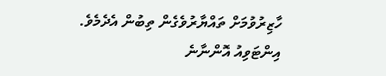ހާޒިރުވުމަށް ތައްޔާރުވެގެން ތިބުން އެދެމެވެ.
އިންޓަވިއު އޮންނާނެ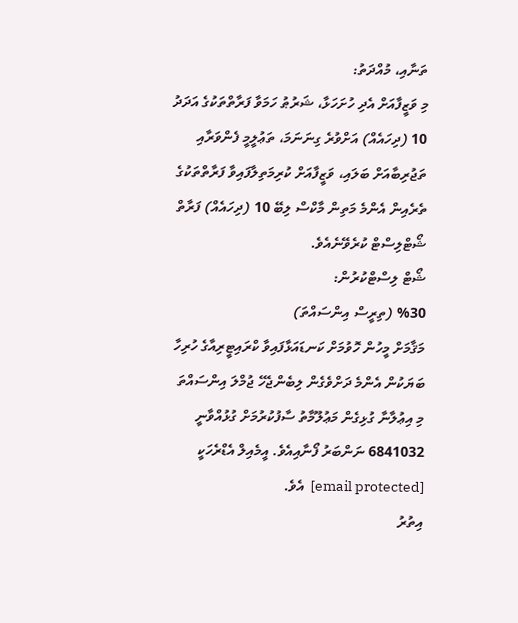ތަނާއި، މުއްދަތު:
މި ވަޒީފާއަށް އެދި ހުށަހަޅާ، ޝަރުޠު ހަމަވާ ފަރާތްތަކުގެ އަދަދު 10 (ދިހައެއް) އަށްވުރެ ގިނަނަމަ، ތަޢުލީމީ ފެންވަރާއި ތަޖުރިބާއަށް ބަލައި، ވަޒީފާއަށް ކުރިމަތިލާފައިވާ ފަރާތްތަކުގެ ތެރެއިން އެންމެ މަތިން މާކްސް ލިބޭ 10 (ދިހައެއް) ފަރާތް ޝޯޓްލިސްޓް ކުރެވޭނެއެވެ.
ޝޯޓް ލިސްޓްކުރުން:
%30 (ތިރީސް އިންސައްތަ)
މަޤާމަށް މީހުން ހޮވުމަށް ކަނޑައަޅާފައިވާ ކްރައިޓީރިއާގެ ހުރިހާ ބަޔަކުން އެންމެ ދަށްވެގެން ލިބެންޖެހޭ ޖުމްލަ އިންސައްތަ
މި އިޢުލާނާ ގުޅިގެން މަޢުލޫމާތު ސާފުކުރުމަށް ގުޅުއްވާނީ 6841032 ނަންބަރު ފޯނާއިއެވެ. އީމެއިލް އެޑްރެހަކީ [email protected]  އެވެ.
އިތުރު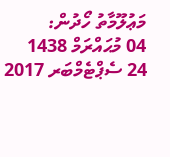މަޢުލޫމާތު ހޯދުން:
04 މުޙައްރަމް 1438
24 ސެޕްޓެމްބަރ 2017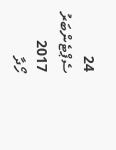24 ސެޕްޓެންބަރު 2017
ހޯދާ